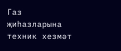Газ җиһазларына техник хезмәт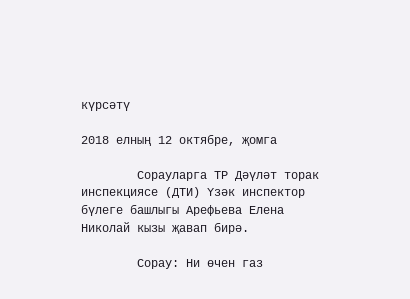күрсәтү

2018 елның 12 октябре, җомга

        Сорауларга ТР Дәүләт торак инспекциясе (ДТИ) Үзәк инспектор бүлеге башлыгы Арефьева Елена Николай кызы җавап бирә.

        Сорау: Ни өчен газ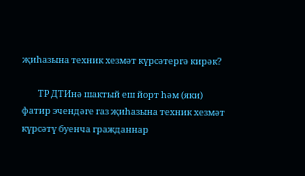җиһазына техник хезмәт күрсәтергә кирәк?

        ТР ДТИнә шактый еш йорт һәм (яки) фатир эчендәге газ җиһазына техник хезмәт күрсәтү буенча гражданнар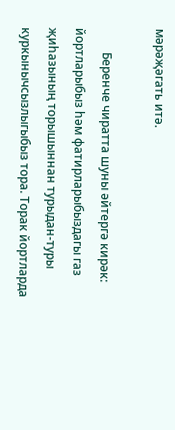мәрәҗәгать итә.

        Беренче чиратта шуны әйтергә кирәк: йортларыбыз һәм фатирларыбыздагы газ җиһазының торышыннан турыдан-туры куркынычсызлыгыбыз тора. Торак йортларда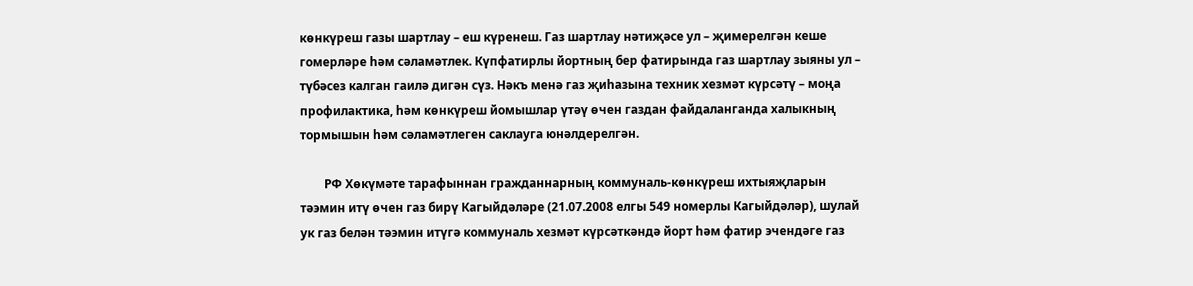көнкүреш газы шартлау – еш күренеш. Газ шартлау нәтиҗәсе ул – җимерелгән кеше гомерләре һәм сәламәтлек. Күпфатирлы йортның бер фатирында газ шартлау зыяны ул – түбәсез калган гаилә дигән сүз. Нәкъ менә газ җиһазына техник хезмәт күрсәтү – моңа профилактика, һәм көнкүреш йомышлар үтәү өчен газдан файдаланганда халыкның тормышын һәм сәламәтлеген саклауга юнәлдерелгән.

        РФ Хөкүмәте тарафыннан гражданнарның коммуналь-көнкүреш ихтыяҗларын тәэмин итү өчен газ бирү Кагыйдәләре (21.07.2008 елгы 549 номерлы Кагыйдәләр), шулай ук газ белән тәэмин итүгә коммуналь хезмәт күрсәткәндә йорт һәм фатир эчендәге газ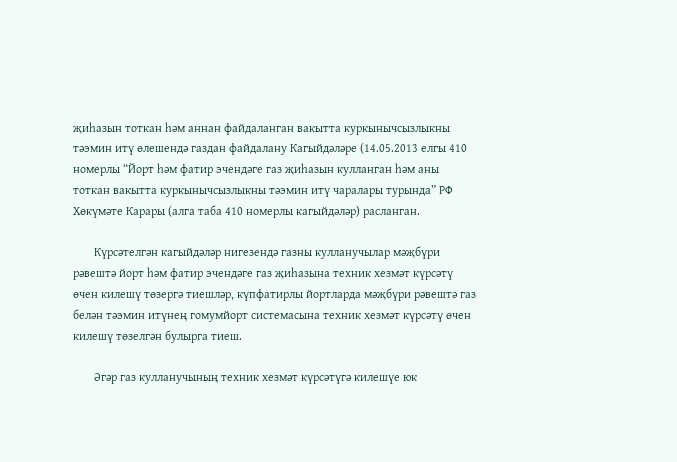җиһазын тоткан һәм аннан файдаланган вакытта куркынычсызлыкны тәэмин итү өлешендә газдан файдалану Кагыйдәләре (14.05.2013 елгы 410 номерлы “Йорт һәм фатир эчендәге газ җиһазын кулланган һәм аны тоткан вакытта куркынычсызлыкны тәэмин итү чаралары турында” РФ Хөкүмәте Карары (алга таба 410 номерлы кагыйдәләр) расланган.

       Күрсәтелгән кагыйдәләр нигезендә газны кулланучылар мәҗбүри рәвештә йорт һәм фатир эчендәге газ җиһазына техник хезмәт күрсәтү өчен килешү төзергә тиешләр, күпфатирлы йортларда мәҗбүри рәвештә газ белән тәэмин итүнең гомумйорт системасына техник хезмәт күрсәтү өчен килешү төзелгән булырга тиеш.

       Әгәр газ кулланучының техник хезмәт күрсәтүгә килешүе юк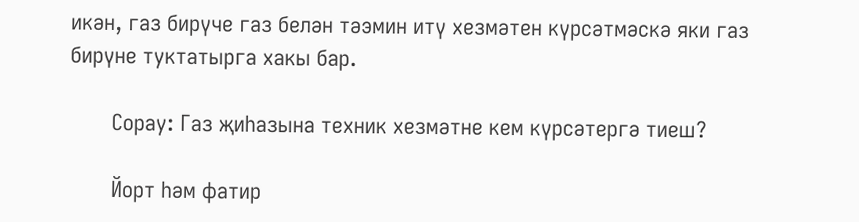икән, газ бирүче газ белән тәэмин итү хезмәтен күрсәтмәскә яки газ бирүне туктатырга хакы бар.

       Сорау: Газ җиһазына техник хезмәтне кем күрсәтергә тиеш?

       Йорт һәм фатир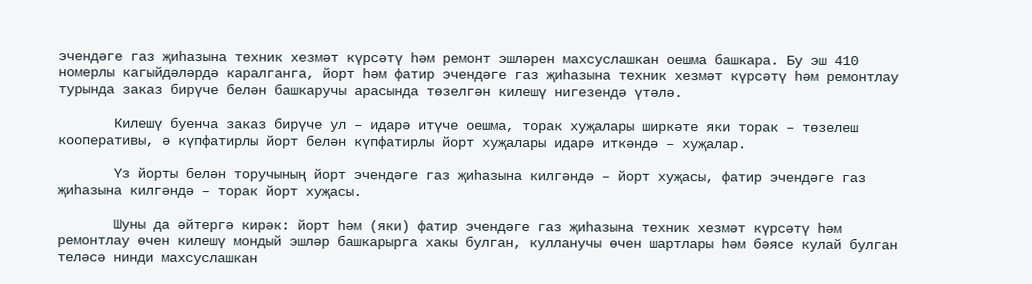эчендәге газ җиһазына техник хезмәт күрсәтү һәм ремонт эшләрен махсуслашкан оешма башкара. Бу эш 410 номерлы кагыйдәләрдә каралганга, йорт һәм фатир эчендәге газ җиһазына техник хезмәт күрсәтү һәм ремонтлау турында заказ бирүче белән башкаручы арасында төзелгән килешү нигезендә үтәлә.

       Килешү буенча заказ бирүче ул – идарә итүче оешма, торак хуҗалары ширкәте яки торак – төзелеш кооперативы, ә күпфатирлы йорт белән күпфатирлы йорт хуҗалары идарә иткәндә – хуҗалар.

       Үз йорты белән торучының йорт эчендәге газ җиһазына килгәндә – йорт хуҗасы, фатир эчендәге газ җиһазына килгәндә – торак йорт хуҗасы.

       Шуны да әйтергә кирәк: йорт һәм (яки) фатир эчендәге газ җиһазына техник хезмәт күрсәтү һәм ремонтлау өчен килешү мондый эшләр башкарырга хакы булган, кулланучы өчен шартлары һәм бәясе кулай булган теләсә нинди махсуслашкан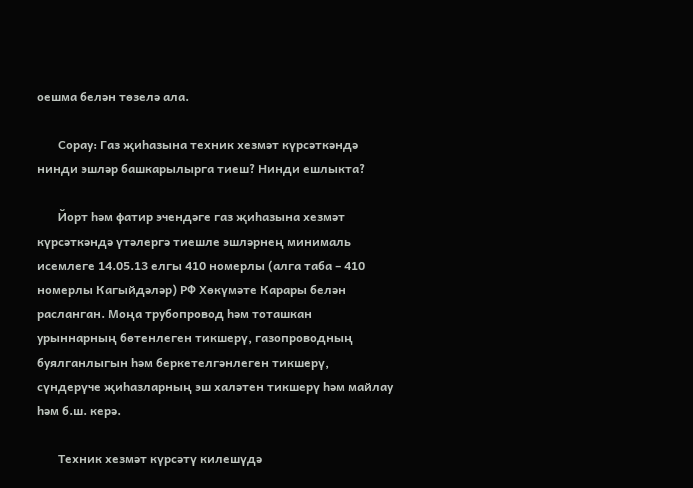оешма белән төзелә ала.

       Сорау: Газ җиһазына техник хезмәт күрсәткәндә нинди эшләр башкарылырга тиеш? Нинди ешлыкта?

       Йорт һәм фатир эчендәге газ җиһазына хезмәт күрсәткәндә үтәлергә тиешле эшләрнең минималь исемлеге 14.05.13 елгы 410 номерлы (алга таба – 410 номерлы Кагыйдәләр) РФ Хөкүмәте Карары белән расланган. Моңа трубопровод һәм тоташкан урыннарның бөтенлеген тикшерү, газопроводның буялганлыгын һәм беркетелгәнлеген тикшерү, сүндерүче җиһазларның эш халәтен тикшерү һәм майлау һәм б.ш. керә.

       Техник хезмәт күрсәтү килешүдә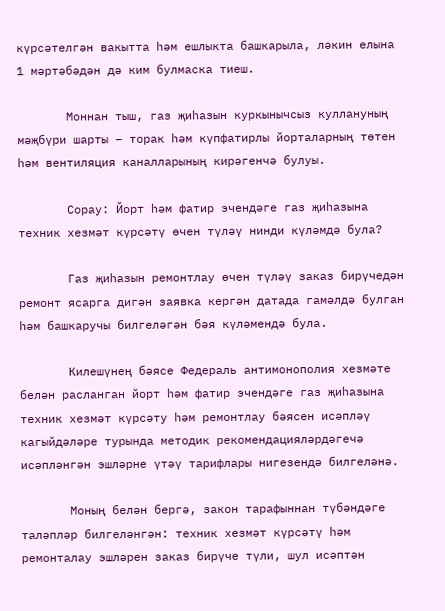күрсәтелгән вакытта һәм ешлыкта башкарыла, ләкин елына 1 мәртәбәдән дә ким булмаска тиеш.

       Моннан тыш, газ җиһазын куркынычсыз куллануның мәҗбүри шарты – торак һәм күпфатирлы йорталарның төтен һәм вентиляция каналларының кирәгенчә булуы.

       Сорау: Йорт һәм фатир эчендәге газ җиһазына техник хезмәт күрсәтү өчен түләү нинди күләмдә була?

       Газ җиһазын ремонтлау өчен түләү заказ бирүчедән ремонт ясарга дигән заявка кергән датада гамәлдә булган һәм башкаручы билгеләгән бәя күләмендә була.

       Килешүнең бәясе Федераль антимонополия хезмәте белән расланган йорт һәм фатир эчендәге газ җиһазына техник хезмәт күрсәту һәм ремонтлау бәясен исәпләү кагыйдәләре турында методик рекомендацияләрдәгечә исәпләнгән эшләрне үтәү тарифлары нигезендә билгеләнә.

       Моның белән бергә, закон тарафыннан түбәндәге таләпләр билгеләнгән: техник хезмәт күрсәтү һәм ремонталау эшләрен заказ бирүче түли, шул исәптән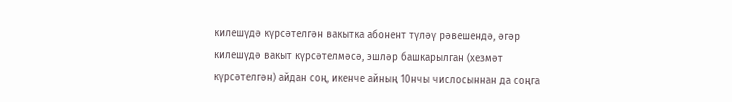килешүдә күрсәтелгән вакытка абонент түләү рәвешендә, әгәр килешүдә вакыт күрсәтелмәсә, эшләр башкарылган (хезмәт күрсәтелгән) айдан соң, икенче айның 10нчы числосыннан да соңга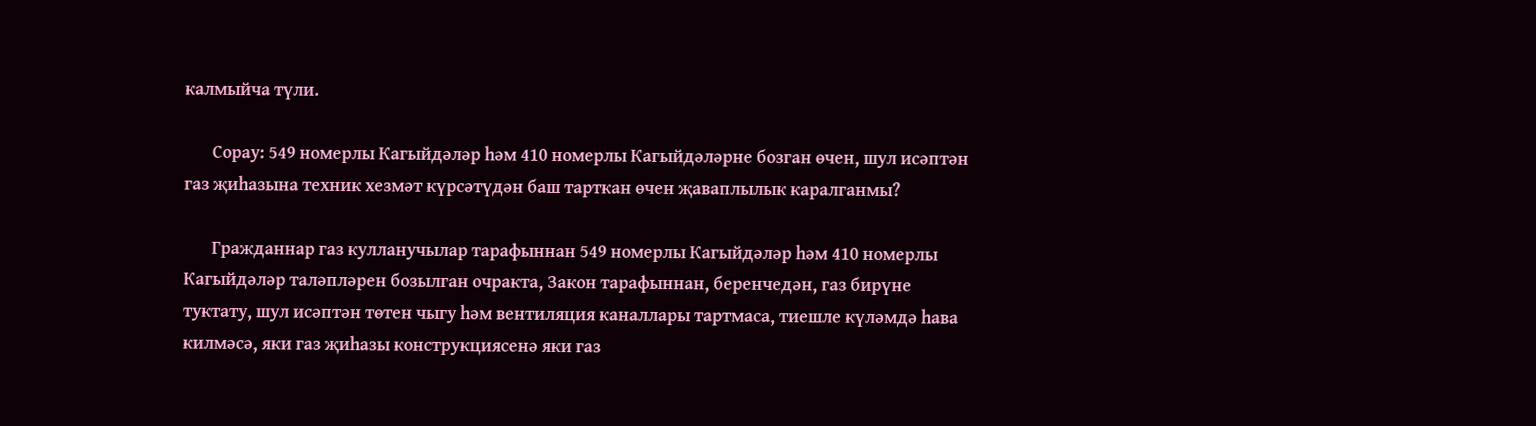калмыйча түли.

       Сорау: 549 номерлы Кагыйдәләр һәм 410 номерлы Кагыйдәләрне бозган өчен, шул исәптән газ җиһазына техник хезмәт күрсәтүдән баш тарткан өчен җаваплылык каралганмы?

       Гражданнар газ кулланучылар тарафыннан 549 номерлы Кагыйдәләр һәм 410 номерлы Кагыйдәләр таләпләрен бозылган очракта, Закон тарафыннан, беренчедән, газ бирүне туктату, шул исәптән төтен чыгу һәм вентиляция каналлары тартмаса, тиешле күләмдә һава килмәсә, яки газ җиһазы конструкциясенә яки газ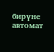бирүне автомат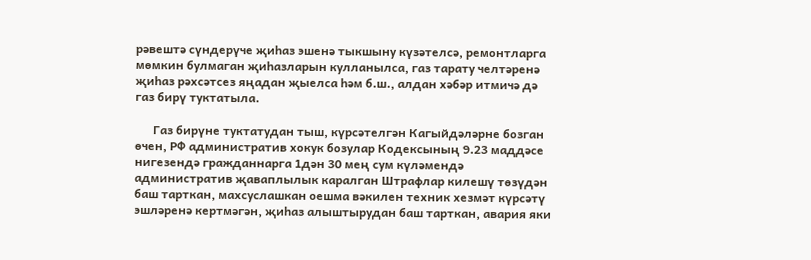рәвештә сүндерүче җиһаз эшенә тыкшыну күзәтелсә, ремонтларга мөмкин булмаган җиһазларын кулланылса, газ тарату челтәренә җиһаз рәхсәтсез яңадан җыелса һәм б.ш., алдан хәбәр итмичә дә газ бирү туктатыла.

      Газ бирүне туктатудан тыш, күрсәтелгән Кагыйдәләрне бозган өчен, РФ административ хокук бозулар Кодексының 9.23 маддәсе нигезендә гражданнарга 1дән 30 мең сум күләмендә административ җаваплылык каралган Штрафлар килешү төзүдән баш тарткан, махсуслашкан оешма вәкилен техник хезмәт күрсәтү эшләренә кертмәгән, җиһаз алыштырудан баш тарткан, авария яки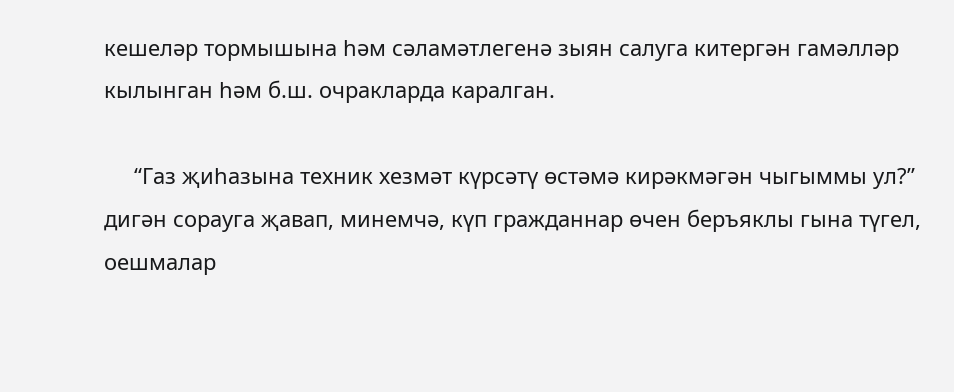кешеләр тормышына һәм сәламәтлегенә зыян салуга китергән гамәлләр кылынган һәм б.ш. очракларда каралган.

     “Газ җиһазына техник хезмәт күрсәтү өстәмә кирәкмәгән чыгыммы ул?” дигән сорауга җавап, минемчә, күп гражданнар өчен беръяклы гына түгел, оешмалар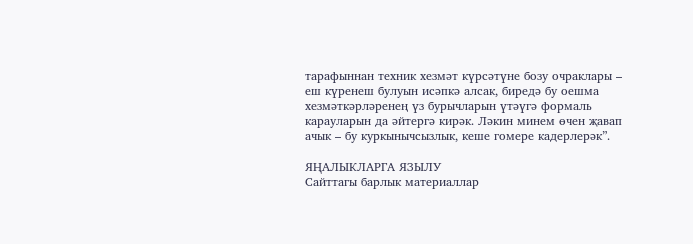тарафыннан техник хезмәт күрсәтүне бозу очраклары – еш күренеш булуын исәпкә алсак, биредә бу оешма хезмәткәрләренең үз бурычларын үтәүгә формаль карауларын да әйтергә кирәк. Ләкин минем өчен җавап ачык – бу куркынычсызлык, кеше гомере кадерлерәк”.

ЯҢАЛЫКЛАРГА ЯЗЫЛУ
Сайттагы барлык материаллар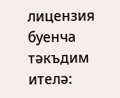лицензия буенча тәкъдим ителә: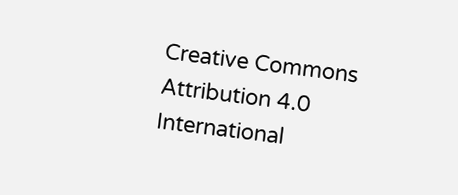Creative Commons Attribution 4.0 International